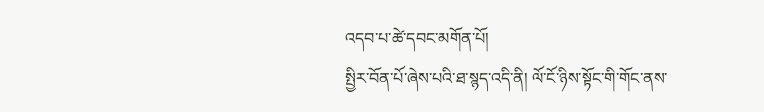འདབ་པ་ཚེ་དབང་མགོན་པོ།
སྤྱིར་བོན་པོ་ཞེས་པའི་ཐ་སྙད་འདི་ནི། ལོ་ངོ་ཉིས་སྟོང་གི་གོང་ནས་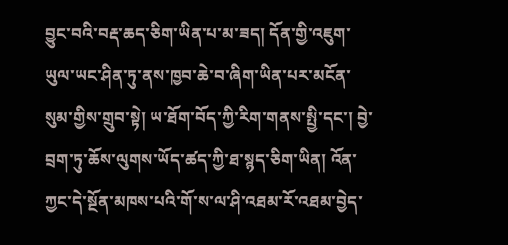བྱུང་བའི་བརྡ་ཆད་ཅིག་ཡིན་པ་མ་ཟད། དོན་གྱི་འཇུག་ཡུལ་ཡང་ཤིན་ཏུ་ནས་ཁྱབ་ཆེ་བ་ཞིག་ཡིན་པར་མངོན་སུམ་གྱིས་གྲུབ་སྟེ། ཡ་ཐོག་བོད་ཀྱི་རིག་གནས་སྤྱི་དང་། བྱེ་བྲག་ཏུ་ཆོས་ལུགས་ཡོད་ཚད་ཀྱི་ཐ་སྙད་ཅིག་ཡིན། འོན་ཀྱང་དེ་སྔོན་མཁས་པའི་གོ་ས་ལ་ཤི་འཐམ་རོ་འཐམ་བྱེད་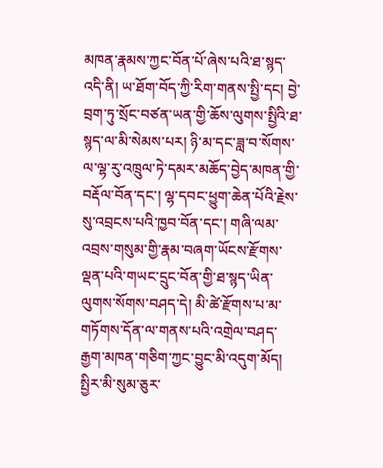མཁན་རྣམས་ཀྱང་བོན་པོ་ཞེས་པའི་ཐ་སྙད་འདི་ནི། ཡ་ཐོག་བོད་ཀྱི་རིག་གནས་སྤྱི་དང། བྱེ་བྲག་ཏུ་སྲོང་བཙན་ཡན་གྱི་ཆོས་ལུགས་སྤྱིའི་ཐ་སྙད་ལ་མི་སེམས་པར། ཉི་མ་དང་ཟླ་བ་སོགས་ལ་ལྷ་རུ་འཁྲུལ་ཏེ་དམར་མཆོད་བྱེད་མཁན་གྱི་བརྡོལ་བོན་དང་། ལྷ་དབང་ཕྱུག་ཆེན་པོའི་རྗེས་སུ་འབྲངས་པའི་ཁྱབ་བོན་དང་། གཞི་ལམ་འབྲས་གསུམ་གྱི་རྣམ་བཞག་ཡོངས་རྫོགས་ལྡན་པའི་གཡང་དྲུང་བོན་གྱི་ཐ་སྙད་ཡིན་ལུགས་སོགས་བཤད་དེ། མི་ཚེ་རྫོགས་པ་མ་གཏོགས་དོན་ལ་གནས་པའི་འགྲེལ་བཤད་རྒྱག་མཁན་གཅིག་ཀྱང་བྱུང་མི་འདུག་མོད། སྤྱིར་མི་སུམ་ཅུར་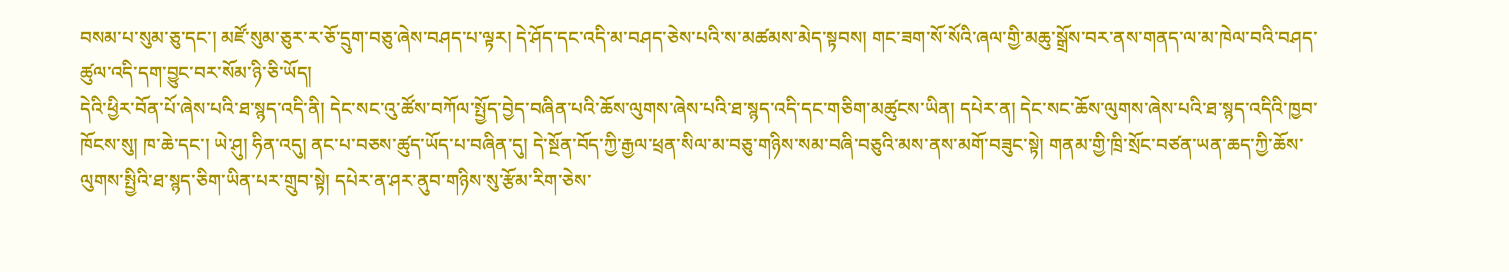བསམ་པ་སུམ་ཅུ་དང་། མཛོ་སུམ་ཅུར་ར་ཅོ་དྲུག་བཅུ་ཞེས་བཤད་པ་ལྟར། དེ་ཤོད་དང་འདི་མ་བཤད་ཅེས་པའི་ས་མཚམས་མེད་སྟབས། གང་ཟག་སོ་སོའི་ཞལ་གྱི་མཆུ་སྒྲོས་བར་ནས་གནད་ལ་མ་ཁེལ་བའི་བཤད་ཚུལ་འདི་དག་བྱུང་བར་སོམ་ཉི་ཅི་ཡོད།
དེའི་ཕྱིར་བོན་པོ་ཞེས་པའི་ཐ་སྙད་འདི་ནི། དེང་སང་འུ་ཚོས་བཀོལ་སྤྱོད་བྱེད་བཞིན་པའི་ཆོས་ལུགས་ཞེས་པའི་ཐ་སྙད་འདི་དང་གཅིག་མཚུངས་ཡིན། དཔེར་ན། དེང་སང་ཆོས་ལུགས་ཞེས་པའི་ཐ་སྙད་འདིའི་ཁྱབ་ཁོངས་སུ། ཁ་ཆེ་དང་། ཡེ་ཤུ། ཧིན་འདུ། ནང་པ་བཅས་ཚུད་ཡོད་པ་བཞིན་དུ། དེ་སྔོན་བོད་ཀྱི་རྒྱལ་ཕྲན་སིལ་མ་བཅུ་གཉིས་སམ་བཞི་བཅུའི་མས་ནས་མགོ་བཟུང་སྟེ། གནམ་གྱི་ཁྲི་སྲོང་བཙན་ཡན་ཆད་ཀྱི་ཆོས་ལུགས་སྤྱིའི་ཐ་སྙད་ཅིག་ཡིན་པར་གྲུབ་སྟེ། དཔེར་ན་ཤར་ནུབ་གཉིས་སུ་རྩོམ་རིག་ཅེས་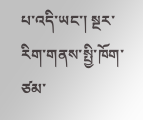པ་འདི་ཡང་། སྔར་རིག་གནས་སྤྱི་ཁོག་ཙམ་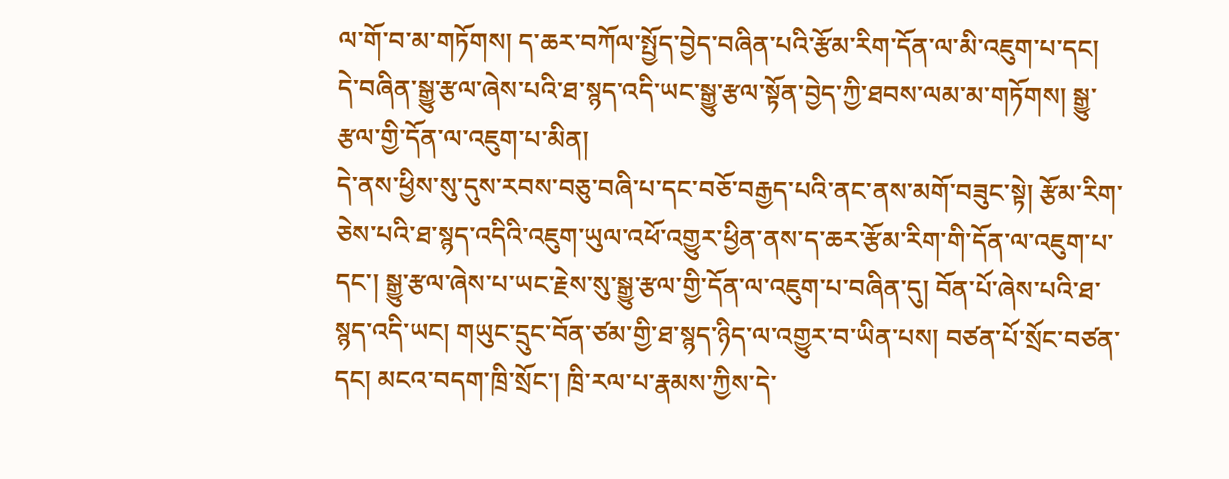ལ་གོ་བ་མ་གཏོགས། ད་ཆར་བཀོལ་སྤྱོད་བྱེད་བཞིན་པའི་རྩོམ་རིག་དོན་ལ་མི་འཇུག་པ་དང། དེ་བཞིན་སྒྱུ་རྩལ་ཞེས་པའི་ཐ་སྙད་འདི་ཡང་སྒྱུ་རྩལ་སྟོན་བྱེད་ཀྱི་ཐབས་ལམ་མ་གཏོགས། སྒྱུ་རྩལ་གྱི་དོན་ལ་འཇུག་པ་མིན།
དེ་ནས་ཕྱིས་སུ་དུས་རབས་བཅུ་བཞི་པ་དང་བཅོ་བརྒྱད་པའི་ནང་ནས་མགོ་བཟུང་སྟེ། རྩོམ་རིག་ཅེས་པའི་ཐ་སྙད་འདིའི་འཇུག་ཡུལ་འཕོ་འགྱུར་ཕྱིན་ནས་ད་ཆར་རྩོམ་རིག་གི་དོན་ལ་འཇུག་པ་དང་། སྒྱུ་རྩལ་ཞེས་པ་ཡང་རྗེས་སུ་སྒྱུ་རྩལ་གྱི་དོན་ལ་འཇུག་པ་བཞིན་དུ། བོན་པོ་ཞེས་པའི་ཐ་སྙད་འདི་ཡང། གཡུང་དྲུང་བོན་ཙམ་གྱི་ཐ་སྙད་ཉིད་ལ་འགྱུར་བ་ཡིན་པས། བཙན་པོ་སྲོང་བཙན་དང། མངའ་བདག་ཁྲི་སྲོང་། ཁྲི་རལ་པ་རྣམས་ཀྱིས་དེ་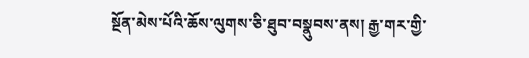སྔོན་མེས་པོའི་ཆོས་ལུགས་ཅི་ཐུབ་བསྣུབས་ནས། རྒྱ་གར་གྱི་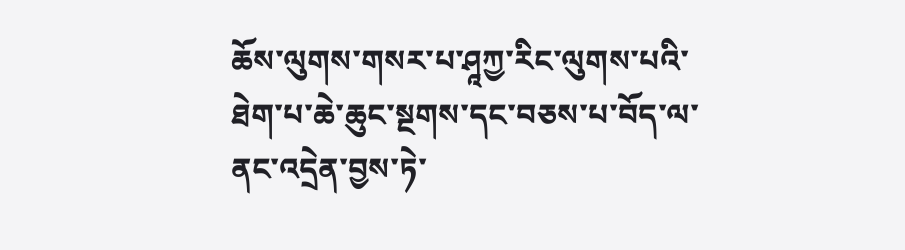ཆོས་ལུགས་གསར་པ་ཤཱཀྱ་རིང་ལུགས་པའི་ཐེག་པ་ཆེ་ཆུང་སྔགས་དང་བཅས་པ་བོད་ལ་ནང་འདྲེན་བྱས་ཏེ་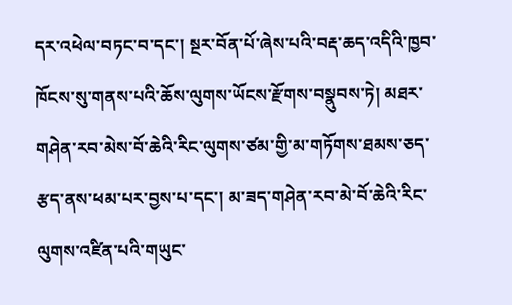དར་འཕེལ་བཏང་བ་དང་། སྔར་བོན་པོ་ཞེས་པའི་བརྡ་ཆད་འདིའི་ཁྱབ་ཁོངས་སུ་གནས་པའི་ཆོས་ལུགས་ཡོངས་རྫོགས་བསྣུབས་ཏེ། མཐར་གཤེན་རབ་མེས་བོ་ཆེའི་རིང་ལུགས་ཙམ་གྱི་མ་གཏོགས་ཐམས་ཅད་རྩད་ནས་ཕམ་པར་བྱས་པ་དང་། མ་ཟད་གཤེན་རབ་མེ་བོ་ཆེའི་རིང་ལུགས་འཛིན་པའི་གཡུང་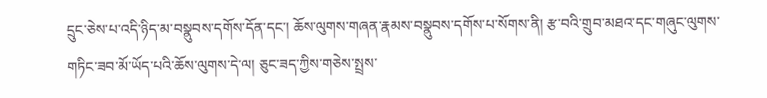དྲུང་ཅེས་པ་འདི་ཉིད་མ་བསྣུབས་དགོས་དོན་དང་། ཆོས་ལུགས་གཞན་རྣམས་བསྣུབས་དགོས་པ་སོགས་ནི། རྩ་བའི་གྲུབ་མཐའ་དང་གཞུང་ལུགས་གཏིང་ཟབ་མོ་ཡོད་པའི་ཆོས་ལུགས་དེ་ལ། ཅུང་ཟད་ཀྱིས་གཅེས་སྤྲས་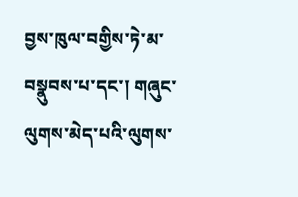བྱས་ཁུལ་བགྱིས་ཏེ་མ་བསྣུབས་པ་དང་། གཞུང་ལུགས་མེད་པའི་ལུགས་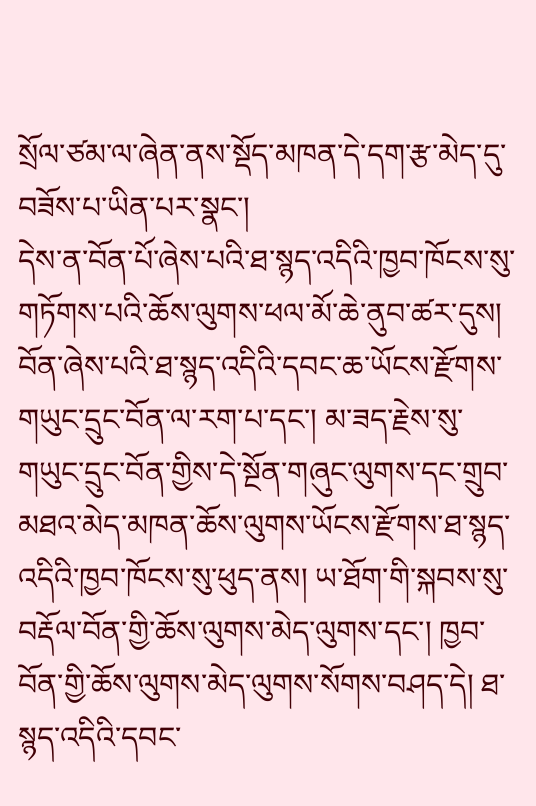སྲོལ་ཙམ་ལ་ཞེན་ནས་སྡོད་མཁན་དེ་དག་རྩ་མེད་དུ་བཟོས་པ་ཡིན་པར་སྣང་།
དེས་ན་བོན་པོ་ཞེས་པའི་ཐ་སྙད་འདིའི་ཁྱབ་ཁོངས་སུ་གཏོགས་པའི་ཆོས་ལུགས་ཕལ་མོ་ཆེ་ནུབ་ཚར་དུས། བོན་ཞེས་པའི་ཐ་སྙད་འདིའི་དབང་ཆ་ཡོངས་རྫོགས་གཡུང་དྲུང་བོན་ལ་རག་པ་དང་། མ་ཟད་རྗེས་སུ་གཡུང་དྲུང་བོན་གྱིས་དེ་སྔོན་གཞུང་ལུགས་དང་གྲུབ་མཐའ་མེད་མཁན་ཆོས་ལུགས་ཡོངས་རྫོགས་ཐ་སྙད་འདིའི་ཁྱབ་ཁོངས་སུ་ཕུད་ནས། ཡ་ཐོག་གི་སྐབས་སུ་བརྡོལ་བོན་གྱི་ཆོས་ལུགས་མེད་ལུགས་དང་། ཁྱབ་བོན་གྱི་ཆོས་ལུགས་མེད་ལུགས་སོགས་བཤད་དེ། ཐ་སྙད་འདིའི་དབང་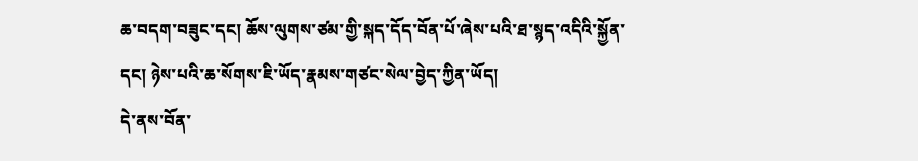ཆ་བདག་བཟུང་དང། ཆོས་ལུགས་ཙམ་གྱི་སྐད་དོད་བོན་པོ་ཞེས་པའི་ཐ་སྙད་འདིའི་སྐྱོན་དང། ཉེས་པའི་ཆ་སོགས་ཇི་ཡོད་རྣམས་གཙང་སེལ་བྱེད་ཀྱིན་ཡོད།
དེ་ནས་བོན་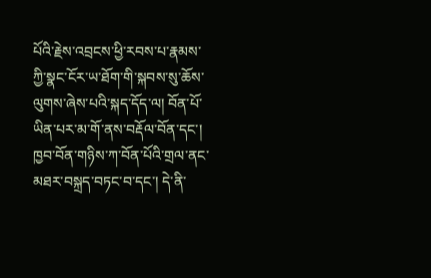པོའི་རྗེས་འབྲངས་ཕྱི་རབས་པ་རྣམས་ཀྱི་སྣང་ངོར་ཡ་ཐོག་གི་སྐབས་སུ་ཆོས་ལུགས་ཞེས་པའི་སྐད་དོད་ལ། བོན་པོ་ཡིན་པར་མ་གོ་ནས་བརྡོལ་བོན་དང་། ཁྱབ་བོན་གཉིས་ཀ་བོན་པོའི་གྲལ་ནང་མཐར་བསྐྲད་བཏང་བ་དང་། དེ་ནི་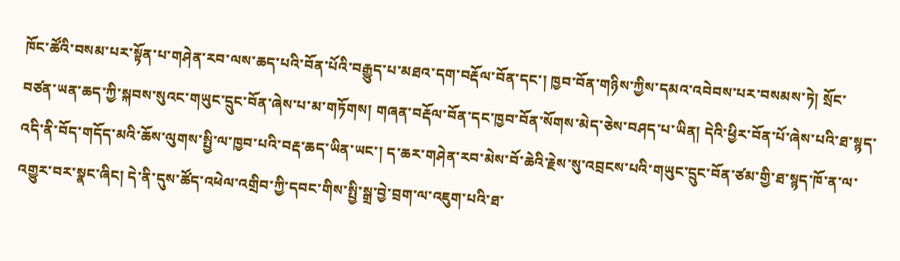ཁོང་ཚོའི་བསམ་པར་སྟོན་པ་གཤེན་རབ་ལས་ཆད་པའི་བོན་པོའི་བརྒྱུད་པ་མཐའ་དག་བརྡོལ་བོན་དང་། ཁྱབ་བོན་གཉིས་ཀྱིས་དམའ་འབེབས་པར་བསམས་ཏེ། སྲོང་བཙན་ཡན་ཆད་ཀྱི་སྐབས་སུའང་གཡུང་དྲུང་བོན་ཞེས་པ་མ་གཏོགས། གཞན་བརྡོལ་བོན་དང་ཁྱབ་བོན་སོགས་མེད་ཅེས་བཤད་པ་ཡིན། དེའི་ཕྱིར་བོན་པོ་ཞེས་པའི་ཐ་སྙད་འདི་ནི་བོད་གདོད་མའི་ཆོས་ལུགས་སྤྱི་ལ་ཁྱབ་པའི་བརྡ་ཆད་ཡིན་ཡང་། ད་ཆར་གཤེན་རབ་མེས་བོ་ཆེའི་རྗེས་སུ་འབྲངས་པའི་གཡུང་དྲུང་བོན་ཙམ་གྱི་ཐ་སྙད་ཁོ་ན་ལ་འགྱུར་བར་སྣང་ཞིང། དེ་ནི་དུས་ཚོད་འཕེལ་འགྲིབ་ཀྱི་དབང་གིས་སྤྱི་སྒྲ་བྱེ་བྲག་ལ་འཇུག་པའི་ཐ་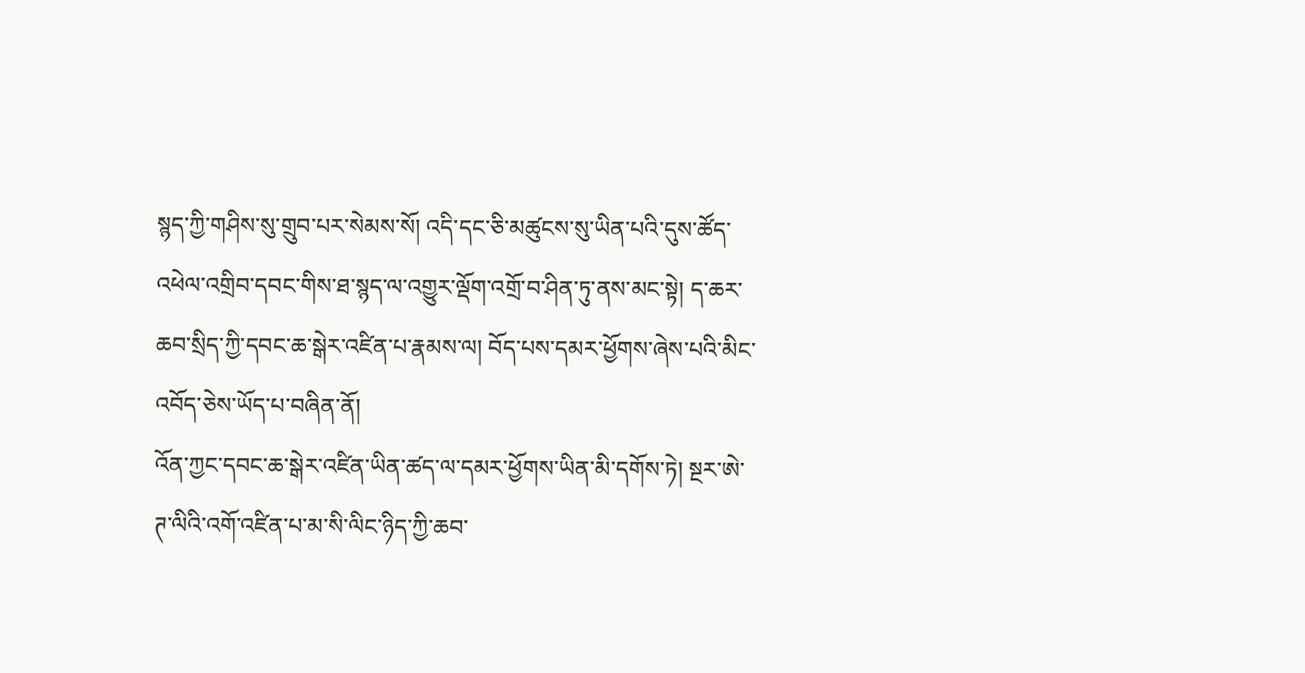སྙད་ཀྱི་གཤིས་སུ་གྲུབ་པར་སེམས་སོ། འདི་དང་ཅི་མཚུངས་སུ་ཡིན་པའི་དུས་ཚོད་འཕེལ་འགྲིབ་དབང་གིས་ཐ་སྙད་ལ་འགྱུར་ལྡོག་འགྲོ་བ་ཤིན་ཏུ་ནས་མང་སྟེ། ད་ཆར་ཆབ་སྲིད་ཀྱི་དབང་ཆ་སྒེར་འཛིན་པ་རྣམས་ལ། བོད་པས་དམར་ཕྱོགས་ཞེས་པའི་མིང་འབོད་ཅེས་ཡོད་པ་བཞིན་ནོ།
འོན་ཀྱང་དབང་ཆ་སྒེར་འཛིན་ཡིན་ཚད་ལ་དམར་ཕྱོགས་ཡིན་མི་དགོས་ཏེ། སྔར་ཨེ་ཊ་ལིའི་འགོ་འཛིན་པ་མ་སི་ལིང་ཉིད་ཀྱི་ཆབ་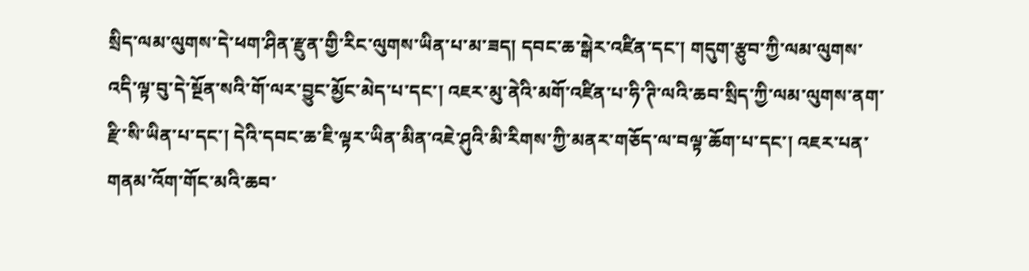སྲིད་ལམ་ལུགས་དེ་ཕག་ཤིན་རྫུན་གྱི་རིང་ལུགས་ཡིན་པ་མ་ཟད། དབང་ཆ་སྒེར་འཛིན་དང་། གདུག་རྩུབ་ཀྱི་ལམ་ལུགས་འདི་ལྟ་བུ་དེ་སྔོན་སའི་གོ་ལར་བྱུང་མྱོང་མེད་པ་དང་། འཇར་མུ་ནེའི་མགོ་འཛིན་པ་ཧི་ཊི་ལའི་ཆབ་སྲིད་ཀྱི་ལམ་ལུགས་ནག་རྫི་སི་ཡིན་པ་དང་། དེའི་དབང་ཆ་ཇི་ལྟར་ཡིན་མིན་འཇེ་ཤུའི་མི་རིགས་ཀྱི་མནར་གཅོད་ལ་བལྟ་ཆོག་པ་དང་། འཇར་པན་གནམ་འོག་གོང་མའི་ཆབ་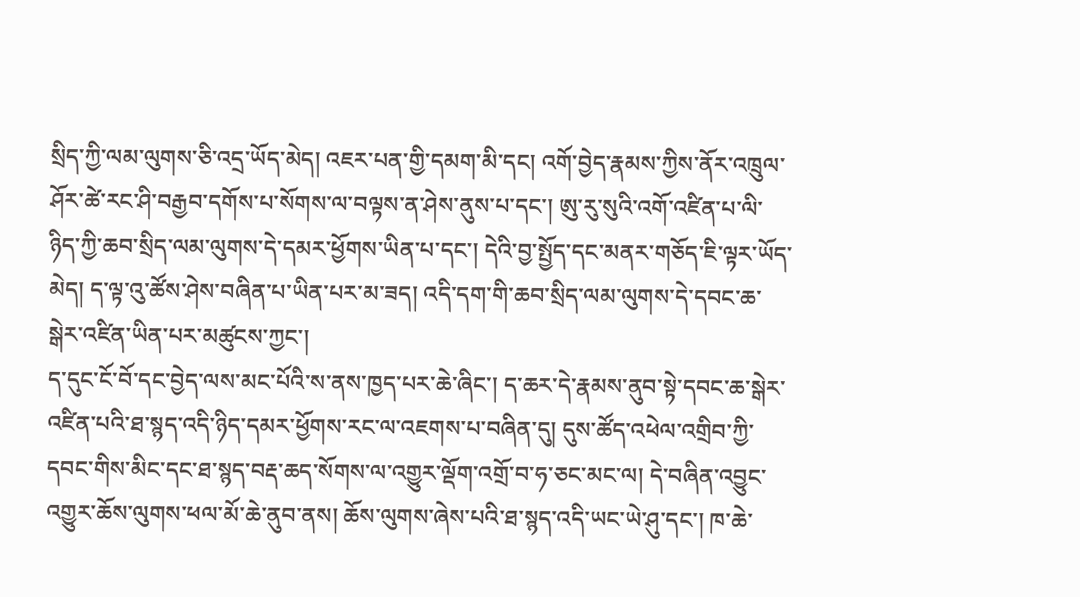སྲིད་ཀྱི་ལམ་ལུགས་ཅི་འདྲ་ཡོད་མེད། འཇར་པན་གྱི་དམག་མི་དང། འགོ་བྱེད་རྣམས་ཀྱིས་ནོར་འཁྲུལ་ཤོར་ཚེ་རང་ཤི་བརྒྱབ་དགོས་པ་སོགས་ལ་བལྟས་ན་ཤེས་ནུས་པ་དང་། ཨུ་རུ་སུའི་འགོ་འཛིན་པ་ལི་ཉིད་ཀྱི་ཆབ་སྲིད་ལམ་ལུགས་དེ་དམར་ཕྱོགས་ཡིན་པ་དང་། དེའི་བྱ་སྤྱོད་དང་མནར་གཅོད་ཇི་ལྟར་ཡོད་མེད། ད་ལྟ་འུ་ཚོས་ཤེས་བཞིན་པ་ཡིན་པར་མ་ཟད། འདི་དག་གི་ཆབ་སྲིད་ལམ་ལུགས་དེ་དབང་ཆ་སྒེར་འཛིན་ཡིན་པར་མཚུངས་ཀྱང་།
ད་དུང་ངོ་བོ་དང་བྱེད་ལས་མང་པོའི་ས་ནས་ཁྱད་པར་ཆེ་ཞིང་། ད་ཆར་དེ་རྣམས་ནུབ་སྟེ་དབང་ཆ་སྒེར་འཛིན་པའི་ཐ་སྙད་འདི་ཉིད་དམར་ཕྱོགས་རང་ལ་འཇགས་པ་བཞིན་དུ། དུས་ཚོད་འཕེལ་འགྲིབ་ཀྱི་དབང་གིས་མིང་དང་ཐ་སྙད་བརྡ་ཆད་སོགས་ལ་འགྱུར་ལྡོག་འགྲོ་བ་ཧ་ཅང་མང་ལ། དེ་བཞིན་འབྱུང་འགྱུར་ཆོས་ལུགས་ཕལ་མོ་ཆེ་ནུབ་ནས། ཆོས་ལུགས་ཞེས་པའི་ཐ་སྙད་འདི་ཡང་ཡེ་ཤུ་དང་། ཁ་ཆེ་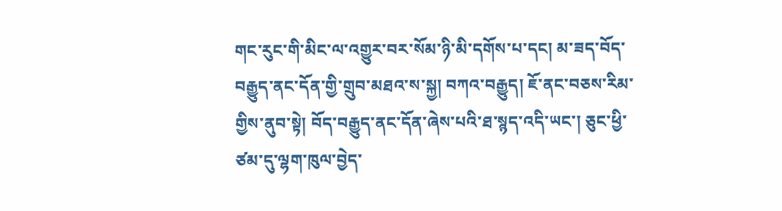གང་རུང་གི་མིང་ལ་འགྱུར་བར་སོམ་ཉི་མི་དགོས་པ་དང། མ་ཟད་བོད་བརྒྱུད་ནང་དོན་གྱི་གྲུབ་མཐའ་ས་སྐྱ། བཀའ་བརྒྱུད། ཇོ་ནང་བཅས་རིམ་གྱིས་ནུབ་སྟེ། བོད་བརྒྱུད་ནང་དོན་ཞེས་པའི་ཐ་སྙད་འདི་ཡང་། ཅུང་ཕྱི་ཙམ་དུ་ལྷག་ཁུལ་བྱེད་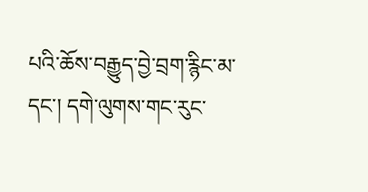པའི་ཆོས་བརྒྱུད་བྱེ་བྲག་རྙིང་མ་དང་། དགེ་ལུགས་གང་རུང་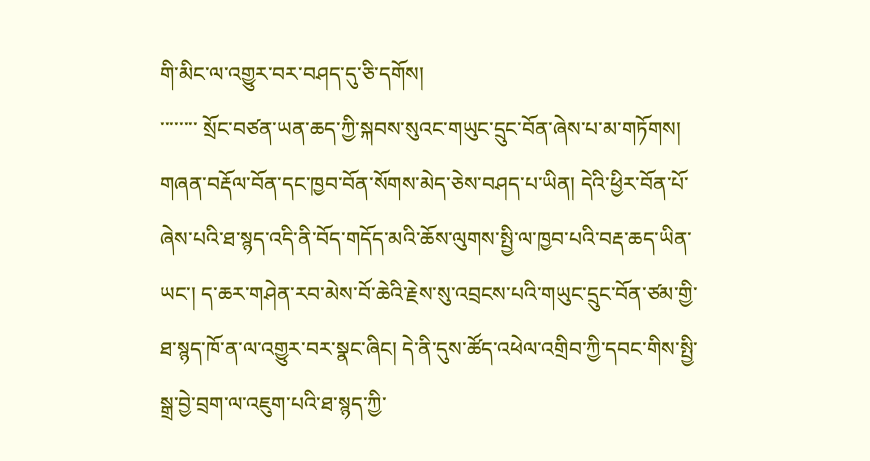གི་མིང་ལ་འགྱུར་བར་བཤད་དུ་ཅི་དགོས།
་་་་་་་་ སྲོང་བཙན་ཡན་ཆད་ཀྱི་སྐབས་སུའང་གཡུང་དྲུང་བོན་ཞེས་པ་མ་གཏོགས། གཞན་བརྡོལ་བོན་དང་ཁྱབ་བོན་སོགས་མེད་ཅེས་བཤད་པ་ཡིན། དེའི་ཕྱིར་བོན་པོ་ཞེས་པའི་ཐ་སྙད་འདི་ནི་བོད་གདོད་མའི་ཆོས་ལུགས་སྤྱི་ལ་ཁྱབ་པའི་བརྡ་ཆད་ཡིན་ཡང་། ད་ཆར་གཤེན་རབ་མེས་བོ་ཆེའི་རྗེས་སུ་འབྲངས་པའི་གཡུང་དྲུང་བོན་ཙམ་གྱི་ཐ་སྙད་ཁོ་ན་ལ་འགྱུར་བར་སྣང་ཞིང། དེ་ནི་དུས་ཚོད་འཕེལ་འགྲིབ་ཀྱི་དབང་གིས་སྤྱི་སྒྲ་བྱེ་བྲག་ལ་འཇུག་པའི་ཐ་སྙད་ཀྱི་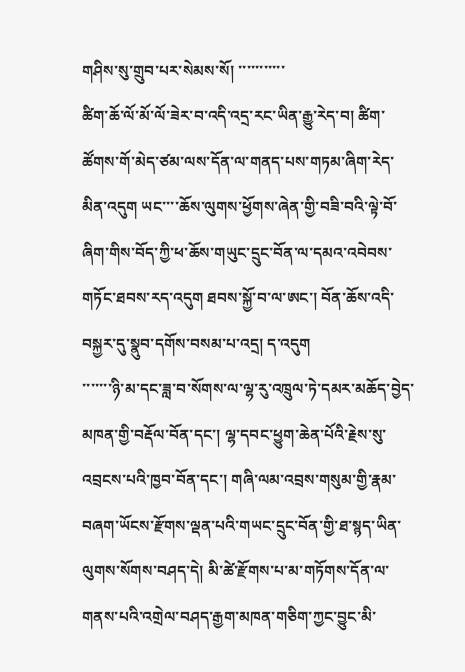གཤིས་སུ་གྲུབ་པར་སེམས་སོ། ་་་་་་་་་་་
ཚིག་ཆོ་ལོ་མོ་ལོ་ཟེར་བ་འདི་འདྲ་རང་ཡིན་རྒྱུ་རེད་བ། ཚིག་ཚོགས་གོ་མེད་ཙམ་ལས་དོན་ལ་གནད་པས་གཏམ་ཞིག་རེད་མིན་འདུག ཡང་་་་ཆོས་ལུགས་ཕྱོགས་ཞེན་གྱི་བཟི་བའི་ལྟེ་བོ་ཞིག་གིས་བོད་ཀྱི་ཕ་ཆོས་གཡུང་དྲུང་བོན་ལ་དམའ་འབེབས་གཏོང་ཐབས་རད་འདུག ཐབས་སྐྱོ་བ་ལ་ཨང་། བོན་ཆོས་འདི་བསྐྱར་དུ་སྣུབ་དགོས་བསམ་པ་འདྲ། ད་འདུག
་་་་་་་ཉི་མ་དང་ཟླ་བ་སོགས་ལ་ལྷ་རུ་འཁྲུལ་ཏེ་དམར་མཆོད་བྱེད་མཁན་གྱི་བརྡོལ་བོན་དང་། ལྷ་དབང་ཕྱུག་ཆེན་པོའི་རྗེས་སུ་འབྲངས་པའི་ཁྱབ་བོན་དང་། གཞི་ལམ་འབྲས་གསུམ་གྱི་རྣམ་བཞག་ཡོངས་རྫོགས་ལྡན་པའི་གཡང་དྲུང་བོན་གྱི་ཐ་སྙད་ཡིན་ལུགས་སོགས་བཤད་དེ། མི་ཚེ་རྫོགས་པ་མ་གཏོགས་དོན་ལ་གནས་པའི་འགྲེལ་བཤད་རྒྱག་མཁན་གཅིག་ཀྱང་བྱུང་མི་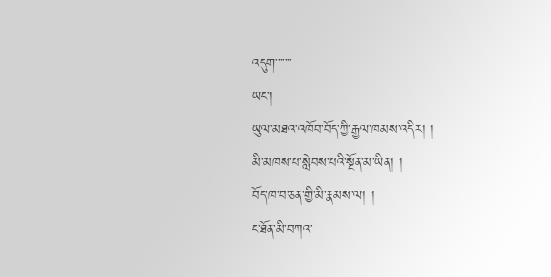འདུག་་་་་་་
ཡང་།
ཡུལ་མཐའ་འཁོབ་བོད་ཀྱི་རྒྱལ་ཁམས་འདིར། །
མི་མཁས་པ་སླེབས་པའི་སྔོན་མ་ཡིན། །
བོད་ཁ་བ་ཅན་གྱི་མི་རྣམས་ལ། །
ང་ཐོན་མི་བཀའ་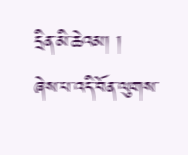དྲིན་མི་ཆེའམ། །
ཞེས་པ་འདི་བོན་ལུགས་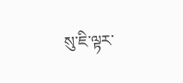སུ་ཇི་ལྟར་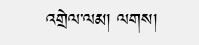འགྲེལ་ལམ། ལགས།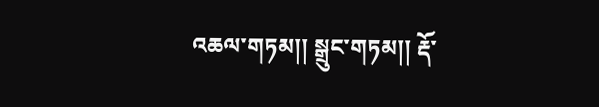འཆལ་གཏམ།། སྒྲུང་གཏམ།། རྡོ་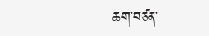ཆག་བཙན་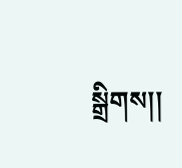སྒྲིགས།།